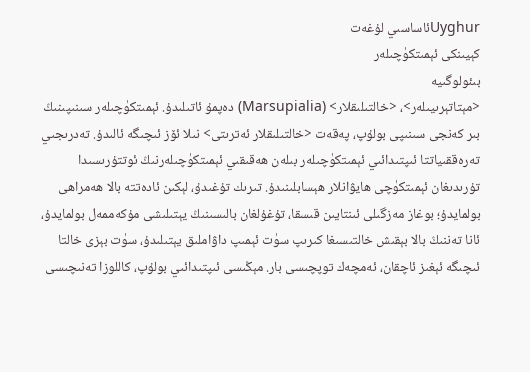Uyghurئاساسىي لۇغەت
كېيىنكى ئېمىتكۈچىلەر
بىئولوگىيە
<مېتاتېرىيىلەر>، <خالتىلىقلار> (Marsupialia) دەپمۇ ئاتىلىدۇ. ئېمىتكۈچىلەر سىنىپىنىڭ بىر كەنجى سىنىپى بولۇپ، پەقەت <خالتىلىقلار ئەترىتى> نىلا ئۆز ئىچىگە ئالىدۇ. تەدرىجىي تەرەققىياتتا ئىپتىدائىي ئېمىتكۈچىلەر بىلەن ھەقىقىي ئېمىتكۈچىلەرنىڭ ئوتتۇرىسىدا تۇرىدىغان ئېمىتكۈچى ھايۋانلار ھېسابلىنىدۇ. تىرىك تۇغىدۇ، لېكىن ئادەتتە بالا ھەمراھى بولمايدۇ؛ بوغاز مەزگىلى ئىنتايىن قىسقا، تۇغۇلغان بالىسىنىڭ يېتىلىشى مۇكەممەل بولمايدۇ، ئانا تەننىڭ بالا بېقىش خالتىسىغا كىرىپ سۈت ئېمىپ داۋاملىق يېتىلىدۇ، سۈت بېزى خالتا ئىچىگە ئېغىز ئاچقان، ئەمچەك توپچىسى بار. مېڭىسى ئىپتىدائىي بولۇپ، كاللوزا تەنىچىسى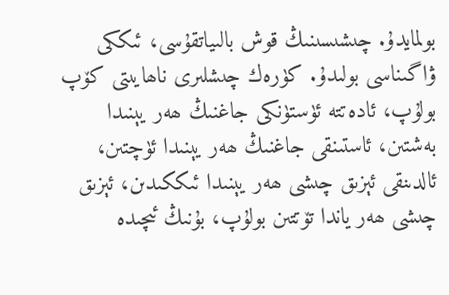بولمايدۇ. چىشىسىنىڭ قوش بالىياتقۇسى، ئىككى ۋاگىناسى بولىدۇ. كۈرەك چىشلىرى ناھايىتى كۆپ بولۇپ، ئادەتتە ئۈستۈنكى جاغنىڭ ھەر يېنىدا بەشتىن، ئاستىنقى جاغنىڭ ھەر يېنىدا ئۈچتىن، ئالدىنقى ئېزىق چىشى ھەر يېنىدا ئىككىدىن، ئېزىق چىشى ھەر ياندا تۆتتىن بولۇپ، بۇنىڭ ئىچىدە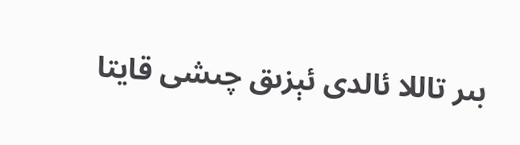بىر تاللا ئالدى ئېزىق چىشى قايتا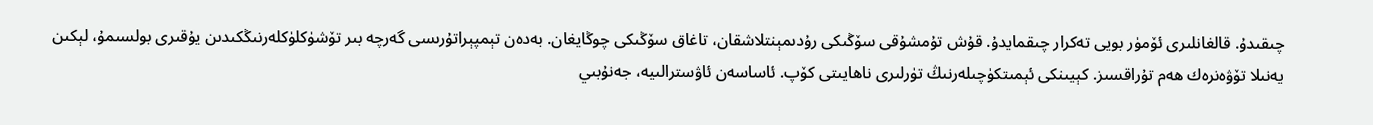چىقىدۇ. قالغانلىرى ئۆمۈر بويى تەكرار چىقمايدۇ. قۇش تۇمشۇقى سۆڭىكى رۇدىمېنتلاشقان، تاغاق سۆڭىكى چوڭايغان. بەدەن تېمپېراتۇرىسى گەرچە بىر تۆشۈكلۈكلەرنىڭكىدىن يۇقىرى بولسىمۇ، لېكىن يەنىلا تۆۋەنرەك ھەم تۇراقسىز. كېيىنكى ئېمىتكۈچىلەرنىڭ تۈرلىرى ناھايىتى كۆپ. ئاساسەن ئاۋسترالىيە، جەنۇبىي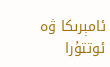ئامېرىكا ۋە ئوتتۇرا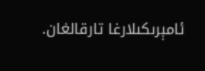ئامېرىكىلارغا تارقالغان.